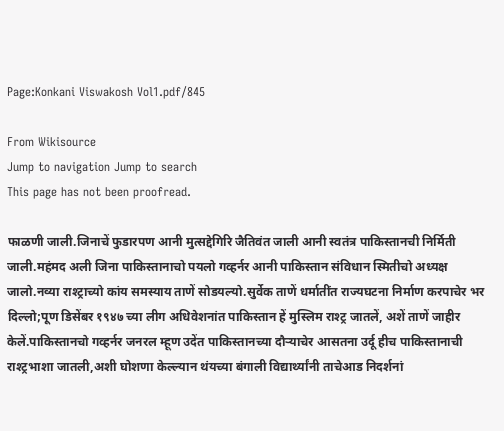Page:Konkani Viswakosh Vol1.pdf/845

From Wikisource
Jump to navigation Jump to search
This page has not been proofread.

फाळणी जाली.जिनाचें फुडारपण आनी मुत्सद्देगिरि जैतिवंत जाली आनी स्वतंत्र पाकिस्तानची निर्मिती जाली.महंमद अली जिना पाकिस्तानाचो पयलो गव्हर्नर आनी पाकिस्तान संविधान स्मितीचो अध्यक्ष जालो.नव्या राश्ट्राच्यो कांय समस्याय ताणें सोडयल्यो.सुर्वेक ताणें धर्मातींत राज्यघटना निर्माण करपाचेर भर दिल्लो;पूण डिसेंबर १९४७ च्या लीग अधिवेशनांत पाकिस्तान हें मुस्लिम राश्ट्र जातलें, अशें ताणें जाहीर केलें.पाकिस्तानचो गव्हर्नर जनरल म्हूण उदेंत पाकिस्तानच्या दौऱ्याचेर आसतना उर्दू हीच पाकिस्तानाची राश्ट्रभाशा जातली,अशी घोशणा केल्ल्यान थंयच्या बंगाली विद्यार्थ्यांनी ताचेआड निदर्शनां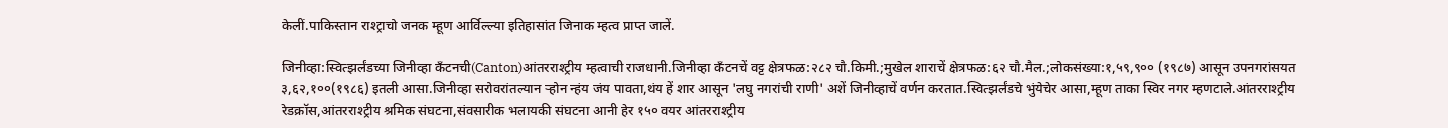केलीं.पाकिस्तान राश्ट्राचो जनक म्हूण आर्विल्ल्या इतिहासांत जिनाक म्हत्व प्राप्त जालें.

जिनीव्हा:स्वित्झर्लंडच्या जिनीव्हा कॅंटनची(Canton)आंतरराश्ट्रीय म्हत्वाची राजधानी.जिनीव्हा कॅंटनचें वट्ट क्षेत्रफळ:२८२ चौ.किमी.;मुखेल शाराचें क्षेत्रफळ:६२ चौ.मैल.;लोकसंख्या:१,५९,९०० (१९८७) आसून उपनगरांसयत ३,६२,१००(१९८६) इतली आसा.जिनीव्हा सरोवरांतल्यान ऱ्होन न्हंय जंय पावता,थंय हें शार आसून 'लघु नगरांची राणी' अशें जिनीव्हाचें वर्णन करतात.स्वित्झर्लंडचे भुंयेचेर आसा,म्हूण ताका स्विर नगर म्हणटाले.आंतरराश्ट्रीय रेडक्रॉस,आंतरराश्ट्रीय श्रमिक संघटना,संवसारीक भलायकी संघटना आनी हेर १५० वयर आंतरराश्ट्रीय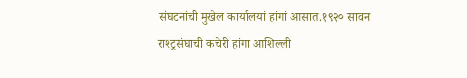संघटनांची मुखेल कार्यालयां हांगां आसात.१९२० सावन राश्ट्रसंघाची कचेरी हांगा आशिल्ली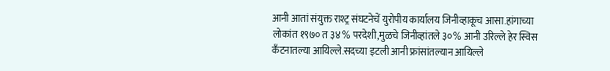आनी आतां संयुक्त राश्ट्र संघटनेचें युरोपीय कार्यालय जिनीव्हाकूच आसा.हांगाच्या लोकांत १९७० त ३४% परदेशी,मुळचे जिनीव्हांतले ३०% आनी उरिल्ले हेर स्विस कॅंटनातल्या आयिल्ले.सदच्या इटली आनी फ्रांसांतल्यान आयिल्ले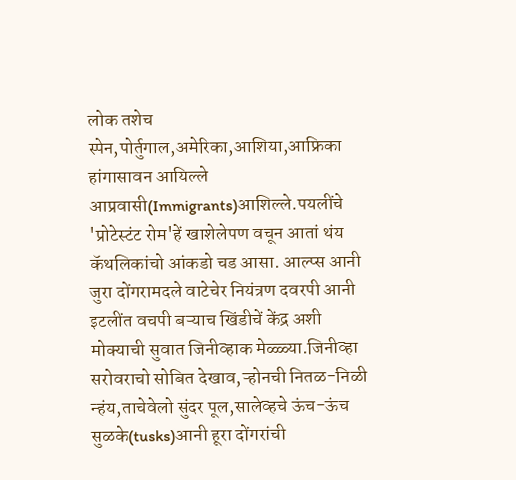लोक तशेच स्पेन,पोर्तुगाल,अमेरिका,आशिया,आफ्रिका हांगासावन आयिल्ले आप्रवासी(Immigrants)आशिल्ले.पयलींचे 'प्रोटेस्टंट रोम'हें खाशेलेपण वचून आतां थंय कॅथलिकांचो आंकडो चड आसा. आल्प्स आनी जुरा दोंगरामदले वाटेचेर नियंत्रण दवरपी आनी इटलींत वचपी बऱ्याच खिंडीचें केंद्र अशी मोक्याची सुवात जिनीव्हाक मेळ्ळ्या.जिनीव्हा सरोवराचो सोबित देखाव,ऱ्होनची नितळ-निळी न्हंय,ताचेवेलो सुंदर पूल,सालेव्हचे ऊंच-ऊंच सुळके(tusks)आनी हूरा दोंगरांची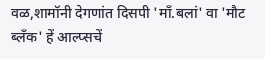वळ,शामॉनी देगणांत दिसपी 'मॉं.बलां' वा 'मौट ब्लॅंक' हें आल्प्सचें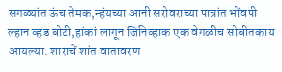सगळ्यांत ऊंच तेमक,न्हंयच्या आनी सरोवराच्या पात्रांत भोंवपी ल्हान व्हड बोटी,हांकां लागून जिनिव्हाक एक वेगळीच सोबीतकाय आयल्या. शाराचें शांत वातावरण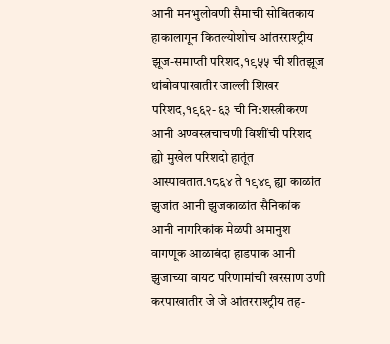आनी मनभुलोवणी सैमाची सोबितकाय हाकालागून कितल्योशोच आंतरराश्ट्रीय झूज-समाप्ती परिशद,१९५५ ची शीतझूज थांबोवपाखातीर जाल्ली शिखर परिशद,१९६२-६३ ची नि:शस्त्रीकरण आनी अण्वस्त्रचाचणी विशींची परिशद ह्यो मुखेल परिशदो हातूंत आस्पावतात.१८६४ ते १९४९ ह्या काळांत झुजांत आनी झुजकाळांत सैनिकांक आनी नागरिकांक मेळपी अमानुश वागणूक आळाबंदा हाडपाक आनी झुजाच्या वायट परिणामांची खरसाण उणी करपाखातीर जे जे आंतरराश्ट्रीय तह-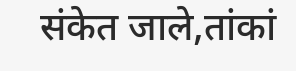संकेत जाले,तांकां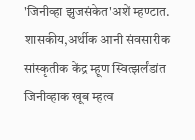'जिनीव्हा झुजसंकेत'अशें म्हण्टात. शासकीय,अर्थीक आनी संवसारीक सांस्कृतीक केंद्र म्हूण स्वित्झर्लंडांत जिनीव्हाक खूब म्हत्व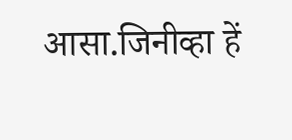आसा.जिनीव्हा हें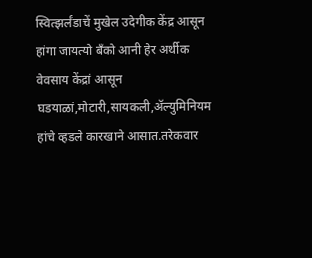स्वित्झर्लंडाचें मुखेल उदेगीक केंद्र आसून हांगा जायत्यो बॅंको आनी हेर अर्थीक वेवसाय केंद्रां आसून घडयाळां,मोटारी,सायकली,ॲल्युमिनियम हांचे व्हडले कारखाने आसात.तरेकवार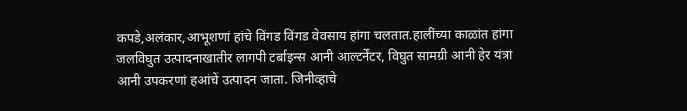कपडे,अलंकार,आभूशणां हांचे विंगड विंगड वेवसाय हांगा चलतात.हालींच्या काळांत हांगा जलविघुत उत्पादनाखातीर लागपी टर्बाइन्स आनी आल्टर्नेंटर, विघुत सामग्री आनी हेर यंत्रां आनी उपकरणां हआंचें उत्पादन जाता. जिनीव्हाचे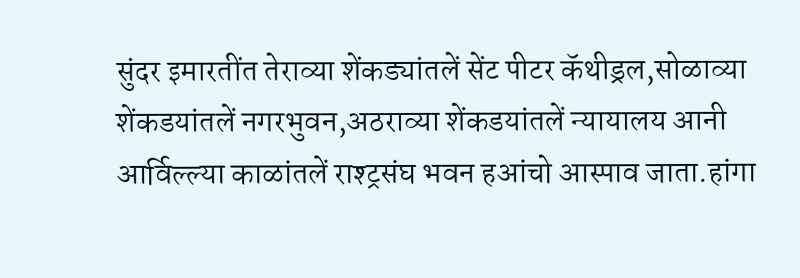सुंदर इमारतींत तेराव्या शेंकड्यांतलें सेंट पीटर कॅथीड्रल,सोळाव्या शेंकडयांतलें नगरभुवन,अठराव्या शेंकडयांतलें न्यायालय आनी आर्विल्ल्या काळांतलें राश्ट्रसंघ भवन हआंचो आस्पाव जाता.हांगा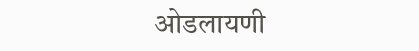ओडलायणी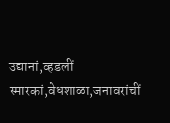उद्यानां,व्हडलीं स्मारकां,वेधशाळा,जनावरांचीं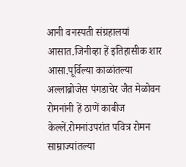आनी वनस्पती संग्रहालयां आसात.जिनीव्हा हें इतिहासीक शार आसा.पूर्विल्या काळांतल्या अल्लाब्रोजेस पंगडाचेर जैत मेळोवन रोमनांनी हें ठाणें काबीज केल्लें.रोमनांउपरांत पवित्र रोमन साम्राज्यांतल्या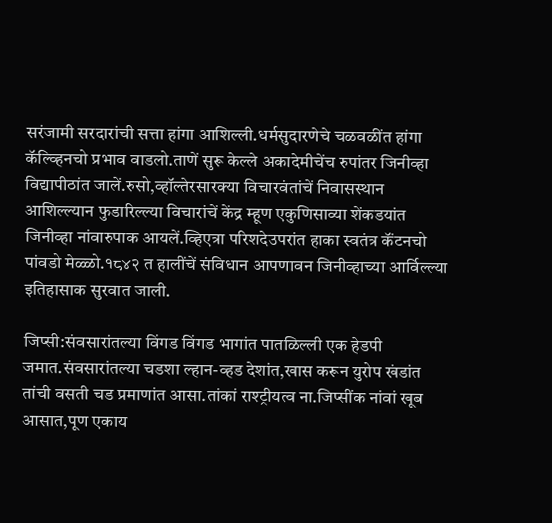सरंजामी सरदारांची सत्ता हांगा आशिल्ली.धर्मसुदारणेचे चळवळींत हांगा कॅल्व्हिनचो प्रभाव वाडलो.ताणें सुरू केल्ले अकादेमीचेंच रुपांतर जिनीव्हा विद्यापीठांत जालें.रुसो,व्हॉल्तेरसारक्या विचारवंतांचें निवासस्थान आशिल्ल्यान फुडारिल्ल्या विचारांचें केंद्र म्हूण एकुणिसाव्या शेंकडयांत जिनीव्हा नांवारुपाक आयलें.व्हिएत्रा परिशदेउपरांत हाका स्वतंत्र कॅंटनचो पांवडो मेळ्ळो.१८४२ त हालींचें संविधान आपणावन जिनीव्हाच्या आर्विल्ल्या इतिहासाक सुरवात जाली.

जिप्सी:संवसारांतल्या विंगड विंगड भागांत पातळिल्ली एक हेडपी जमात.संवसारांतल्या चडशा ल्हान-व्हड देशांत,खास करून युरोप खंडांत तांची वसती चड प्रमाणांत आसा.तांकां राश्ट्रीयत्व ना.जिप्सींक नांवां खूब आसात,पूण एकाय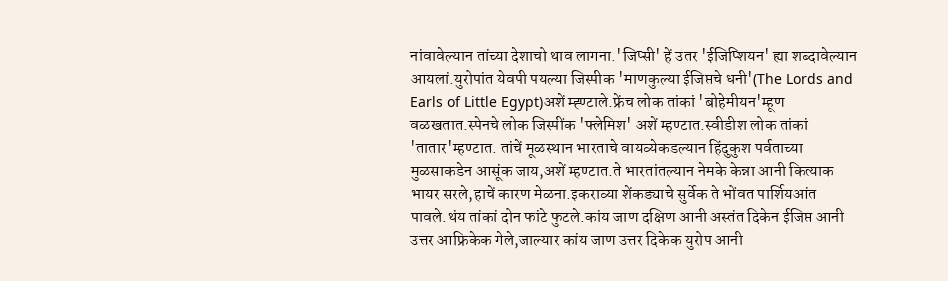नांवावेल्यान तांच्या देशाचो थाव लागना.'जिप्सी' हें उतर 'ईजिप्शियन' ह्या शब्दावेल्यान आयलां.युरोपांत येवपी पयल्या जिस्पीक 'माणकुल्या ईजिप्तचे धनी'(The Lords and Earls of Little Egypt)अशें म्ह्ण्टाले.फ्रेंच लोक तांकां 'बोहेमीयन'म्हूण वळखतात.स्पेनचे लोक जिस्पींक 'फ्लेमिश' अशें म्हण्टात.स्वीडीश लोक तांकां 'तातार'म्हण्टात. तांचें मूळस्थान भारताचे वायव्येकडल्यान हिंदुकुश पर्वताच्या मुळसाकडेन आसूंक जाय,अशें म्हण्टात.ते भारतांतल्यान नेमके केन्ना आनी कित्याक भायर सरले,हाचें कारण मेळना.इकराव्या शेंकड्याचे सुर्वेक ते भोंवत पार्शियआंत पावले.थंय तांकां दोन फांटे फुटले.कांय जाण दक्षिण आनी अस्तंत दिकेन ईजिप्त आनी उत्तर आफ्रिकेक गेले,जाल्यार कांय जाण उत्तर दिकेक युरोप आनी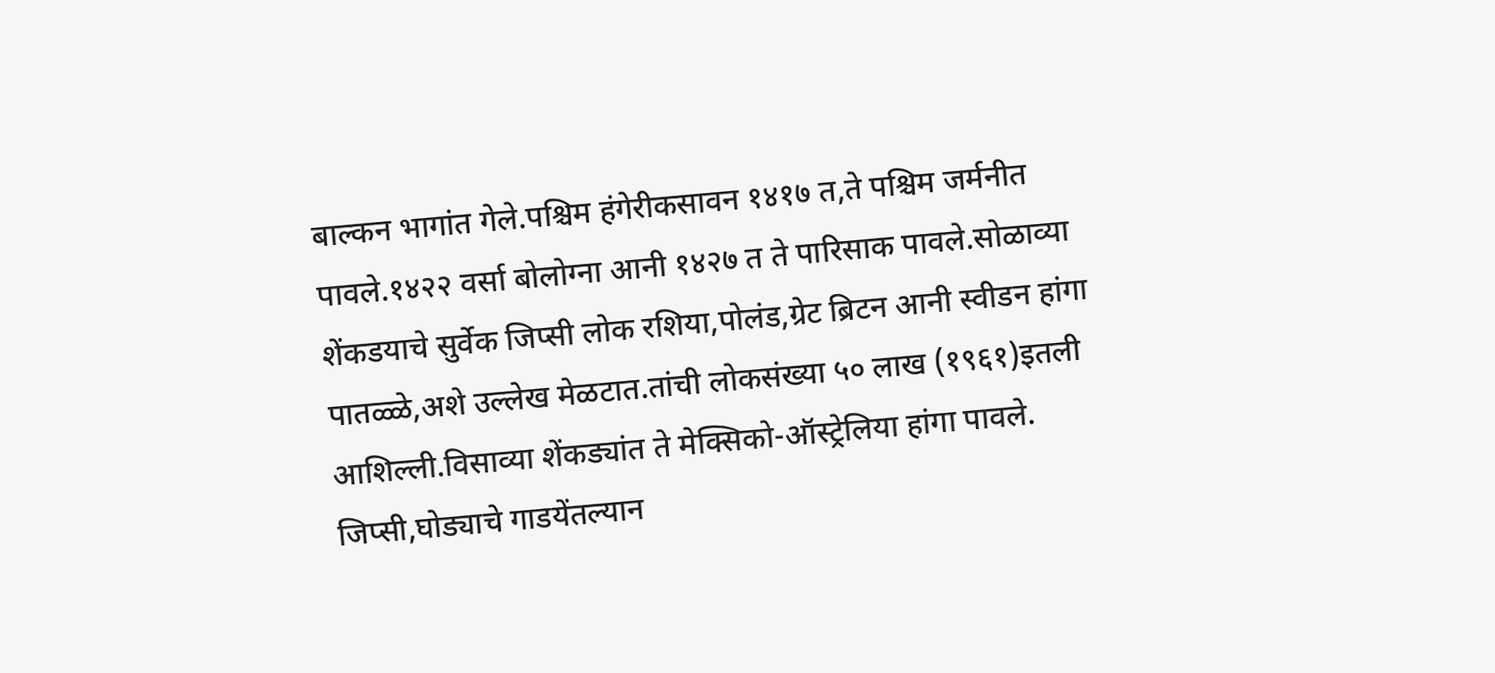बाल्कन भागांत गेले.पश्चिम हंगेरीकसावन १४१७ त,ते पश्चिम जर्मनीत पावले.१४२२ वर्सा बोलोग्ना आनी १४२७ त ते पारिसाक पावले.सोळाव्या शेंकडयाचे सुर्वेक जिप्सी लोक रशिया,पोलंड,ग्रेट ब्रिटन आनी स्वीडन हांगा पातळ्ळे,अशे उल्लेख मेळटात.तांची लोकसंख्या ५० लाख (१९६१)इतली आशिल्ली.विसाव्या शेंकड्यांत ते मेक्सिको-ऑस्ट्रेलिया हांगा पावले. जिप्सी,घोड्याचे गाडयेंतल्यान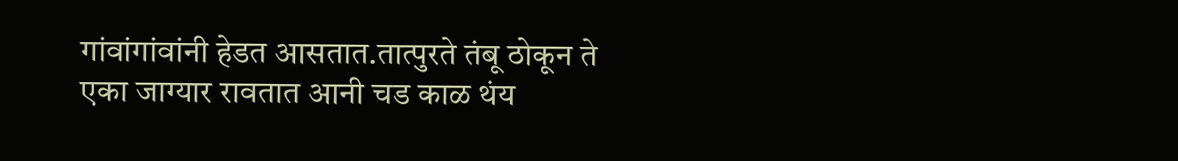गांवांगांवांनी हेडत आसतात.तात्पुरते तंबू ठोकून ते एका जाग्यार रावतात आनी चड काळ थंय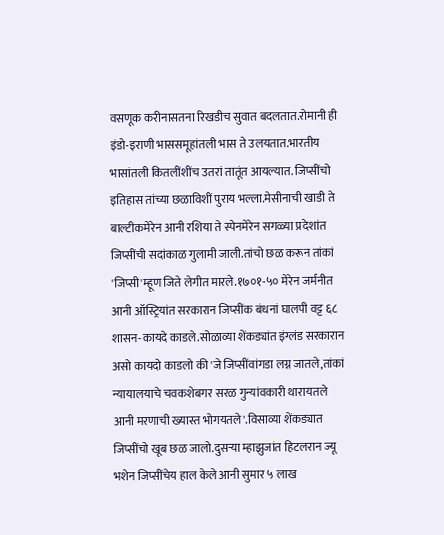वसणूक करीनासतना रिखडीच सुवात बदलतात.रोमानी ही इंडो-इराणी भाससमूहांतली भास ते उलयतात.भारतीय भासांतली कितलींशींच उतरां तातूंत आयल्यात. जिप्सींचो इतिहास तांच्या छळाविशीं पुराय भल्ला.मेसीनाची खाडी ते बाल्टीकमेरेन आनी रशिया ते स्पेनमेरेन सगळ्या प्रदेशांत जिप्सींची सदांकाळ गुलामी जाली.तांचो छळ करून तांकां 'जिप्सी'म्हूण जिते लेगीत मारले.१७०१-५० मेरेन जर्मनीत आनी ऑस्ट्रियांत सरकारान जिप्सींक बंधनां घालपी वट्ट ६८ शासन-कायदे काडले.सोळाव्या शेंकड्यांत इंग्लंड सरकारान असो कायदो काडलो की 'जे जिप्सींवांगडा लग्न जातले,तांकां न्यायालयाचे चवकशेबगर सरळ गुन्यांवकारी थारायतले आनी मरणाची ख्यास्त भोगयतले'.विसाव्या शेंकड्यात जिप्सींचो खूब छळ जालो.दुसऱ्या म्हाझुजांत हिटलरान ज्यू भशेन जिप्सींचेय हाल केले आनी सुमार ५ लाख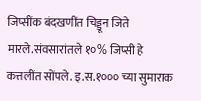जिप्सींक बंदखणींत चिड्डून जिते मारले.संवसारांतले १०% जिप्सी हे कत्तलींत सोंपले. इ.स.१००० च्या सुमाराक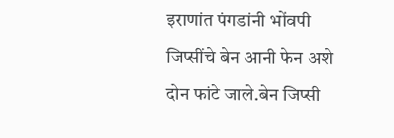इराणांत पंगडांनी भोंवपी जिप्सींचे बेन आनी फेन अशे दोन फांटे जाले.बेन जिप्सी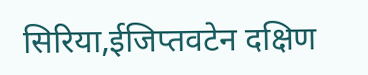सिरिया,ईजिप्तवटेन दक्षिण